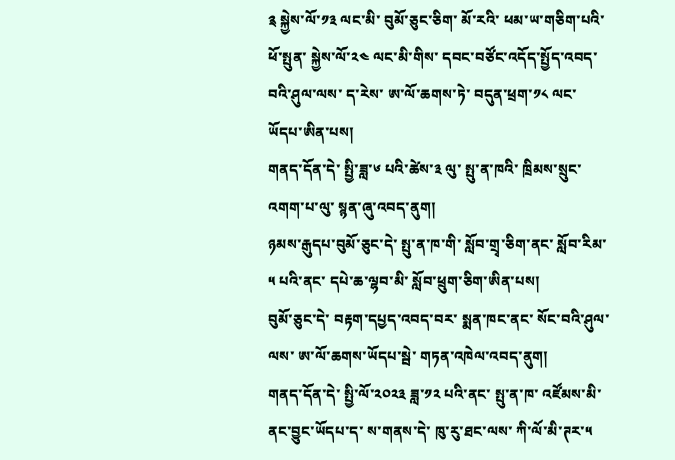༉ སྐྱེས་ལོ་༡༣ ལང་མི་ བུམོ་ཅུང་ཅིག་ མོ་རའི་ ཕམ་ཡ་གཅིག་པའི་ཕོ་སྤུན་ སྐྱེས་ལོ་༢༤ ལང་མི་གིས་ དབང་བཙོང་འདོད་སྤྱོད་འབད་བའི་ཤུལ་ལས་ ད་རེས་ ཨ་ལོ་ཆགས་ཏེ་ བདུན་ཕྲག་༡༨ ལང་ཡོདཔ་ཨིན་པས།
གནད་དོན་དེ་ སྤྱི་ཟླ་༦ པའི་ཚེས་༣ ལུ་ སྤུ་ན་ཁའི་ ཁྲིམས་སྲུང་འགག་པ་ལུ་ སྙན་ཞུ་འབད་ནུག།
ཉམས་རྒུདཔ་བུམོ་ཅུང་དེ་ སྤུ་ན་ཁ་གི་ སློབ་གྲྭ་ཅིག་ནང་ སློབ་རིམ་༥ པའི་ནང་ དཔེ་ཆ་ལྷབ་མི་ སློབ་ཕྲུག་ཅིག་ཨིན་པས།
བུམོ་ཅུང་དེ་ བརྟག་དཔྱད་འབད་བར་ སྨན་ཁང་ནང་ སོང་བའི་ཤུལ་ལས་ ཨ་ལོ་ཆགས་ཡོདཔ་སྦེ་ གཏན་འཁེལ་འབད་ནུག།
གནད་དོན་དེ་ སྤྱི་ལོ་༢༠༢༣ ཟླ་༡༢ པའི་ནང་ སྤུ་ན་ཁ་ འཛོམས་མི་ནང་བྱུང་ཡོདཔ་ད་ ས་གནས་དེ་ ཁུ་རུ་ཐང་ལས་ ཀི་ལོ་མི་ཊར་༥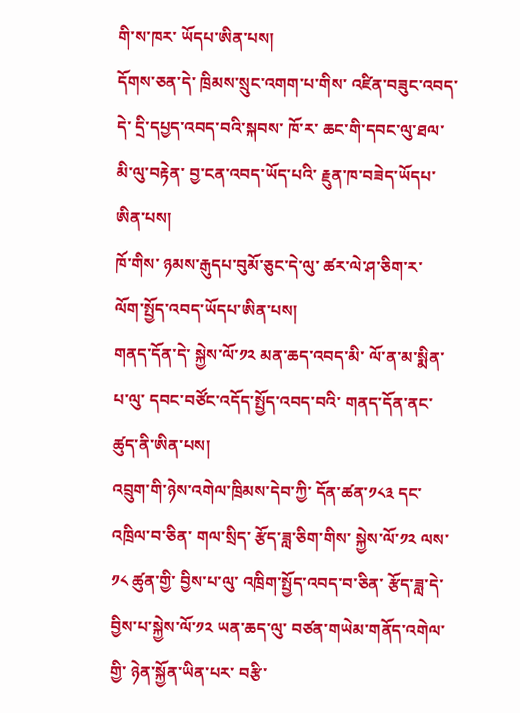གི་ས་ཁར་ ཡོདཔ་ཨིན་པས།
དོགས་ཅན་དེ་ ཁྲིམས་སྲུང་འགག་པ་གིས་ འཛིན་བཟུང་འབད་དེ་ དྲི་དཔྱད་འབད་བའི་སྐབས་ ཁོ་ར་ ཆང་གི་དབང་ལུ་ཐལ་མི་ལུ་བརྟེན་ བྱ་ངན་འབད་ཡོད་པའི་ རྗུན་ཁ་བཟེད་ཡོདཔ་ཨིན་པས།
ཁོ་གིས་ ཉམས་རྒུདཔ་བུམོ་ཅུང་དེ་ལུ་ ཚར་ལེ་ཤ་ཅིག་ར་ ལོག་སྤྱོད་འབད་ཡོདཔ་ཨིན་པས།
གནད་དོན་དེ་ སྐྱེས་ལོ་༡༢ མན་ཆད་འབད་མི་ ལོ་ན་མ་སྨིན་པ་ལུ་ དབང་བཙོང་འདོད་སྤྱོད་འབད་བའི་ གནད་དོན་ནང་ ཚུད་ནི་ཨིན་པས།
འབྲུག་གི་ཉེས་འགེལ་ཁྲིམས་དེབ་ཀྱི་ དོན་ཚན་༡༨༣ དང་འཁྲིལ་བ་ཅིན་ གལ་སྲིད་ རྩོད་ཟླ་ཅིག་གིས་ སྐྱེས་ལོ་༡༢ ལས་༡༨ ཚུན་གྱི་ བྱིས་པ་ལུ་ འཁྲིག་སྤྱོད་འབད་བ་ཅིན་ རྩོད་ཟླ་དེ་ བྱིས་པ་སྐྱེས་ལོ་༡༢ ཡན་ཆད་ལུ་ བཙན་གཡེམ་གནོད་འགེལ་གྱི་ ཉེན་སྐྱོན་ཡིན་པར་ བརྩི་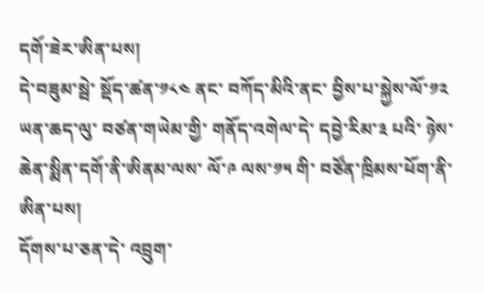དགོ་ཟེར་ཨིན་པས།
དེ་བཟུམ་སྦེ་ སྡོད་ཚན་༡༨༤ ནང་ བཀོད་མིའི་ནང་ བྱིས་པ་སྐྱེས་ལོ་༡༢ ཡན་ཆད་ལུ་ བཙན་གཡེམ་གྱི་ གནོད་འགེལ་དེ་ དབྱེ་རིམ་༣ པའི་ ཉེས་ཆེན་སྨིན་དགོ་ནི་ཨིནམ་ལས་ ལོ་༩ ལས་༡༥ གི་ བཙོན་ཁྲིམས་ཕོག་ནི་ཨིན་པས།
དོགས་པ་ཅན་དེ་ འབྲུག་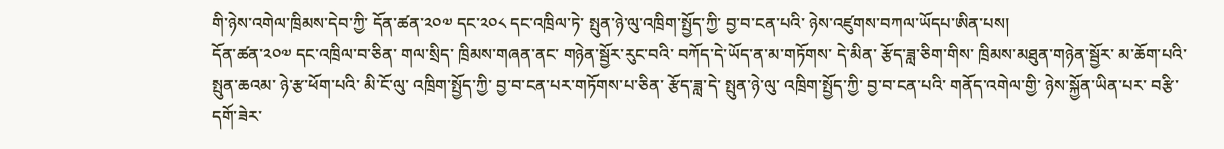གི་ཉེས་འགེལ་ཁྲིམས་དེབ་ཀྱི་ དོན་ཚན་༢༠༧ དང་༢༠༨ དང་འཁྲིལ་ཏེ་ སྤུན་ཉེ་ལུ་འཁྲིག་སྤྱོད་ཀྱི་ བྱ་བ་ངན་པའི་ ཉེས་འཛུགས་བཀལ་ཡོདཔ་ཨིན་པས།
དོན་ཚན་༢༠༧ དང་འཁྲིལ་བ་ཅིན་ གལ་སྲིད་ ཁྲིམས་གཞན་ནང་ གཉེན་སྦྱོར་རུང་བའི་ བཀོད་དེ་ཡོད་ན་མ་གཏོགས་ དེ་མིན་ རྩོད་ཟླ་ཅིག་གིས་ ཁྲིམས་མཐུན་གཉེན་སྦྱོར་ མ་ཆོག་པའི་སྤུན་ཆའམ་ ཉེ་རྩ་ཕོག་པའི་ མི་ངོ་ལུ་ འཁྲིག་སྤྱོད་ཀྱི་ བྱ་བ་ངན་པར་གཏོགས་པ་ཅིན་ རྩོད་ཟླ་དེ་ སྤུན་ཉེ་ལུ་ འཁྲིག་སྤྱོད་ཀྱི་ བྱ་བ་ངན་པའི་ གནོད་འགེལ་གྱི་ ཉེས་སྐྱོན་ཡིན་པར་ བརྩི་དགོ་ཟེར་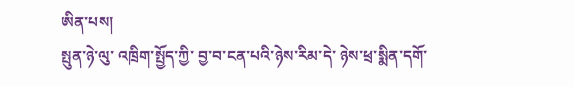ཨིན་པས།
སྤུན་ཉེ་ལུ་ འཁྲིག་སྤྱོད་ཀྱི་ བྱ་བ་ངན་པའི་ཉེས་རིམ་དེ་ ཉེས་ཕྲ་སྨིན་དགོ་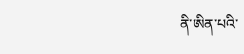ནི་ཨིན་པའི་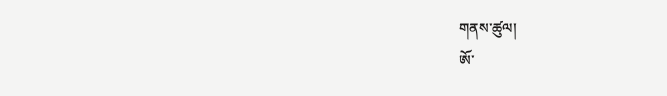གནས་ཚུལ།
ཨོ་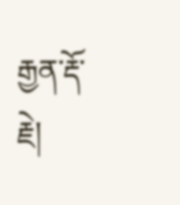རྒྱན་རྡོ་རྗེ།